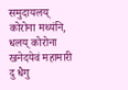समुदायलय् कोरोना मथ्यंनि, धलय् कोरोना खनेदयेवं महामारी दु धैगु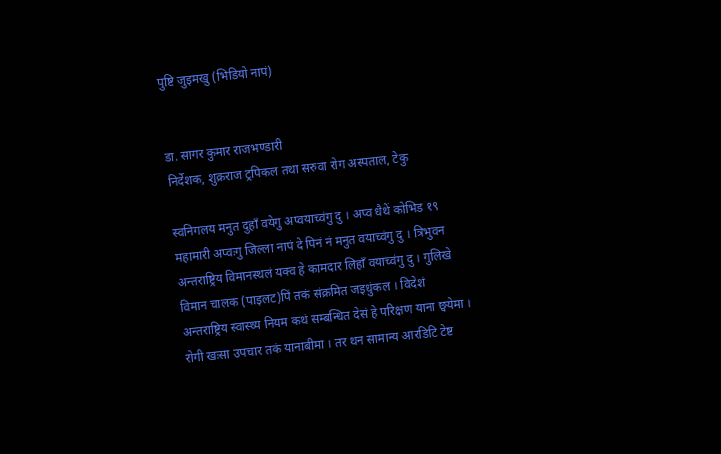पुष्टि जुइमखु (भिडियो नापं)


डा. सागर कुमार राजभण्डारी
निर्देशक, शुक्रराज ट्रपिकल तथा सरुवा रोग अस्पताल, टेकु

स्वनिगलय मनुत दुहाँ वयेगु अप्वयाच्वंगु दु । अप्व धैथें कोभिड १९ महामारी अप्वःगु जिल्ला नापं दे पिनं नं मनुत वयाच्वंगु दु । त्रिभुवन अन्तराष्ट्रिय विमानस्थलं यक्व हे कामदार लिहाँ वयाच्वंगु दु । गुलिखे विमान चालक (पाइलट)पिं तकं संक्रमित जइधुंकल । विदेशं अन्तराष्ट्रिय स्वास्थ्य नियम कथं सम्बन्धित देसं हे परिक्षण याना छ्वयेमा । रोगी खःसा उपचार तकं यानाबीमा । तर थन सामान्य आरडिटि टेष्ट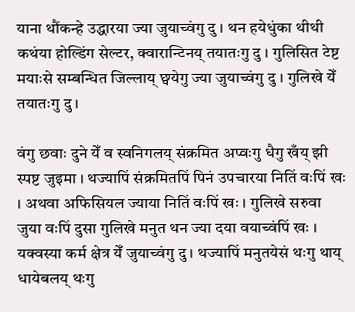याना थौंकन्हे उद्धारया ज्या जुयाच्वंगु दु । थन हयेधुंका थीथी कथंया होल्डिंग सेल्टर, क्वारान्टिनय् तयातःगु दु । गुलिसित टेष्ट मयाःसे सम्बन्धित जिल्लाय् छ्वयेगु ज्या जुयाच्वंगु दु । गुलिखे येँ तयातःगु दु ।

वंगु छवाः दुने येँ व स्वनिगलय् संक्रमित अप्वःगु धैगु खँय् झी स्पष्ट जुइमा । थज्यापिं संक्रमितपिं पिनं उपचारया नितिं वःपिं खः । अथवा अफिसियल ज्याया नितिं वःपिं खः । गुलिखे सरुवा जुया वःपिं दुसा गुलिखे मनुत थन ज्या दया वयाच्वंपिं खः । यक्वस्या कर्म क्षेत्र येँ जुयाच्वंगु दु । थज्यापिं मनुतयेसं थःगु थाय् धायेबलय् थःगु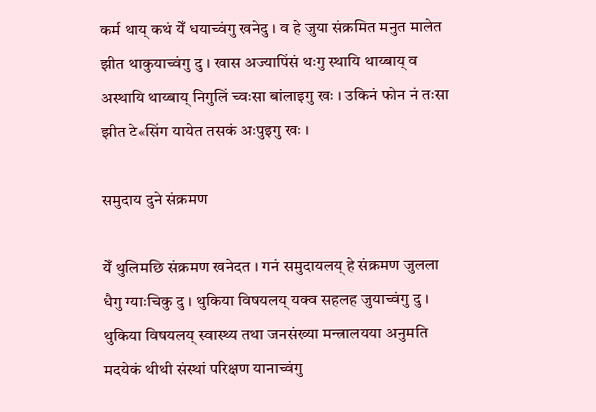कर्म थाय् कथं येँ धयाच्वंगु खनेदु । व हे जुया संक्रमित मनुत मालेत झीत थाकुयाच्वंगु दु । खास अज्यापिंसं थःगु स्थायि थाय्बाय् व अस्थायि थाय्बाय् निगुलिं च्वःसा बांलाइगु खः । उकिनं फोन नं तःसा झीत टे«सिंग यायेत तसकं अःपुइगु खः ।

समुदाय दुने संक्रमण

येँ थुलिमछि संक्रमण खनेदत । गनं समुदायलय् हे संक्रमण जुलला धैगु ग्याःचिकु दु । थुकिया विषयलय् यक्व सहलह जुयाच्वंगु दु । थुकिया विषयलय् स्वास्थ्य तथा जनसंख्या मन्त्रालयया अनुमति मदयेकं थीथी संस्थां परिक्षण यानाच्वंगु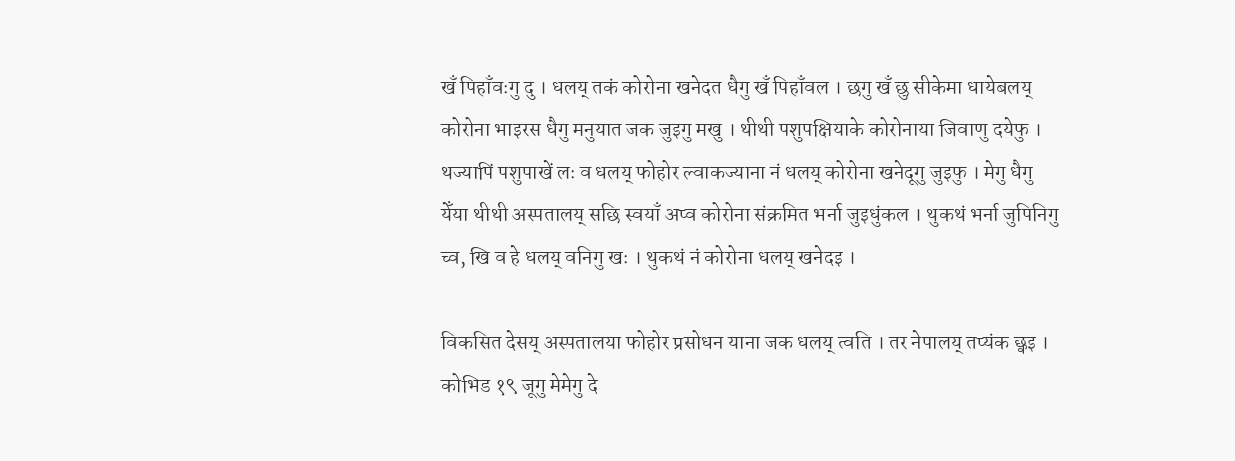खँ पिहाँवःगु दु । धलय् तकं कोरोना खनेदत धैगु खँ पिहाँवल । छगु खँ छु सीकेमा धायेबलय् कोरोना भाइरस धैगु मनुयात जक जुइगु मखु । थीथी पशुपक्षियाके कोरोनाया जिवाणु दयेफु । थज्यापिं पशुपाखें लः व धलय् फोहोर ल्वाकज्याना नं धलय् कोरोना खनेदूगु जुइफु । मेगु धैगु येँया थीथी अस्पतालय् सछि स्वयाँ अप्व कोरोना संक्रमित भर्ना जुइधुंकल । थुकथं भर्ना जुपिनिगु च्व, खि व हे धलय् वनिगु खः । थुकथं नं कोरोना धलय् खनेदइ ।

विकसित देसय् अस्पतालया फोहोर प्रसोधन याना जक धलय् त्वति । तर नेपालय् तप्यंक छ्वइ । कोभिड १९ जूगु मेमेगु दे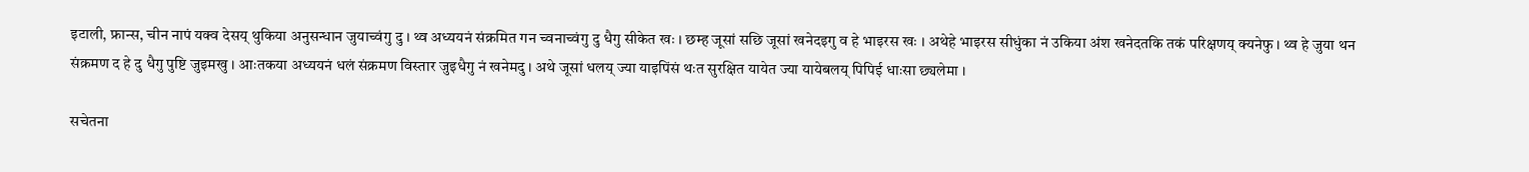इटाली, फ्रान्स, चीन नापं यक्व देसय् थुकिया अनुसन्धान जुयाच्वंगु दु । थ्व अध्ययनं संक्रमित गन च्वनाच्वंगु दु धैगु सीकेत खः । छम्ह जूसां सछि जूसां खनेदइगु व हे भाइरस खः । अथेहे भाइरस सीधुंका नं उकिया अंश खनेदतकि तकं परिक्षणय् क्यनेफु । थ्व हे जुया थन संक्रमण द हे दु धैगु पुष्टि जुइमखु । आःतकया अध्ययनं धलं संक्रमण विस्तार जुइधैगु नं खनेमदु । अथे जूसां धलय् ज्या याइपिंसं थःत सुरक्षित यायेत ज्या यायेबलय् पिपिई धाःसा छ्यलेमा ।

सचेतना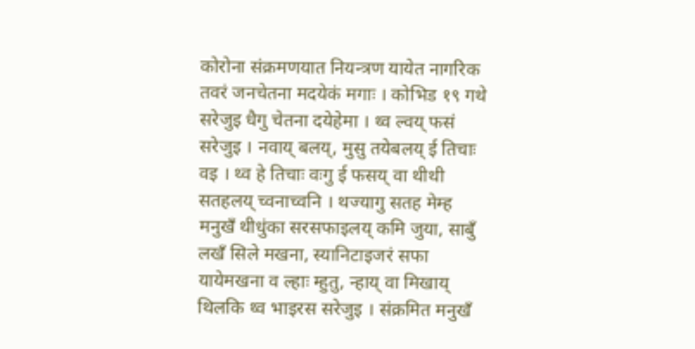कोरोना संक्रमणयात नियन्त्रण यायेत नागरिक तवरं जनचेतना मदयेकं मगाः । कोभिड १९ गथे सरेजुइ धैगु चेतना दयेहेमा । थ्व ल्वय् फसं सरेजुइ । नवाय् बलय्, मुसु तयेबलय् ई तिचाः वइ । थ्व हे तिचाः वःगु ई फसय् वा थीथी सतहलय् च्वनाच्वनि । थज्यागु सतह मेम्ह मनुखँ थीधुंका सरसफाइलय् कमि जुया, साबुँ लखँ सिले मखना, स्यानिटाइजरं सफा यायेमखना व ल्हाः म्हुतु, न्हाय् वा मिखाय् थिलकि थ्व भाइरस सरेजुइ । संक्रमित मनुखँ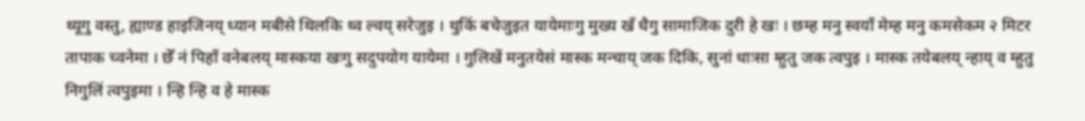थ्यूगु वस्तु, ह्याण्ड हाइजिनय् ध्यान मबीसे थिलकि थ्व ल्वय् सरेजुइ । थुकिं बचेजुइत यायेमाःगु मुख्य खँ धैगु सामाजिक दुरी हे खः । छम्ह मनु स्वयाँ मेम्ह मनु कमसेकम २ मिटर तापाक च्वनेमा । छेँ नं पिहाँ वनेबलय् मास्कया खःगु सदुपयोग यायेमा । गुलिखें मनुतयेसं मास्क मन्चाय् जक दिकि, सुनां धाःसा म्हुतु जक त्वपुइ । मास्क तयेबलय् न्हाय् व म्हुतु निगुलिं त्वपुइमा । न्हि न्हि व हे मास्क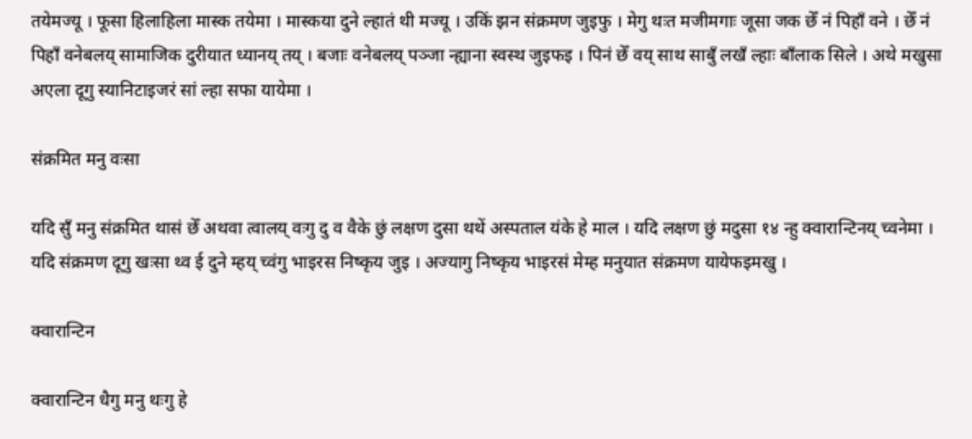तयेमज्यू । फूसा हिलाहिला मास्क तयेमा । मास्कया दुने ल्हातं थी मज्यू । उकिं झन संक्रमण जुइफु । मेगु थःत मजीमगाः जूसा जक छेँ नं पिहाँ वने । छेँ नं पिहाँ वनेबलय् सामाजिक दुरीयात ध्यानय् तय् । बजाः वनेबलय् पञ्जा न्ह्याना स्वस्थ जुइफइ । पिनं छेँ वय् साथ साबुँ लखँ ल्हाः बाँलाक सिले । अथे मखुसा अएला दूगु स्यानिटाइजरं सां ल्हा सफा यायेमा ।

संक्रमित मनु वःसा

यदि सुँ मनु संक्रमित थासं छेँ अथवा त्वालय् वःगु दु व वैके छुं लक्षण दुसा थथें अस्पताल यंके हे माल । यदि लक्षण छुं मदुसा १४ न्हु क्वारान्टिनय् च्वनेमा । यदि संक्रमण दूगु खःसा थ्व ई दुने म्हय् च्वंगु भाइरस निष्कृय जुइ । अज्यागु निष्कृय भाइरसं मेम्ह मनुयात संक्रमण यायेफइमखु ।

क्वारान्टिन

क्वारान्टिन धैगु मनु थःगु हे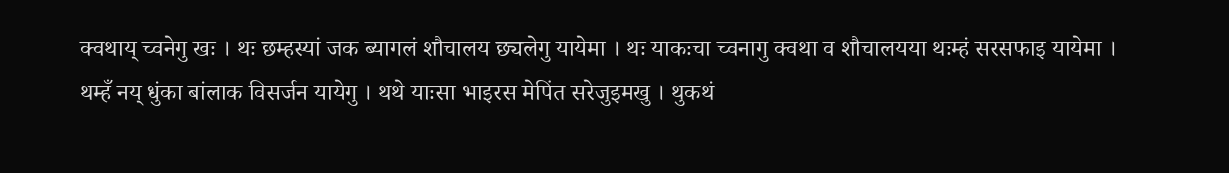क्वथाय् च्वनेगु खः । थः छम्हस्यां जक ब्यागलं शौचालय छ्यलेगु यायेमा । थः याकःचा च्वनागु क्वथा व शौचालयया थःम्हं सरसफाइ यायेमा । थम्हँ नय् धुंका बांलाक विसर्जन यायेगु । थथे याःसा भाइरस मेपिंत सरेजुइमखु । थुकथं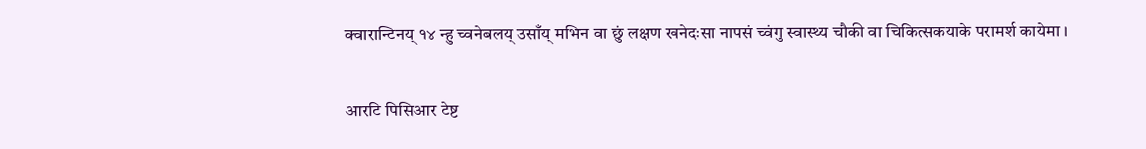क्वारान्टिनय् १४ न्हु च्वनेबलय् उसाँय् मभिन वा छुं लक्षण खनेदःसा नापसं च्वंगु स्वास्थ्य चौकी वा चिकित्सकयाके परामर्श कायेमा ।

आरटि पिसिआर टेष्ट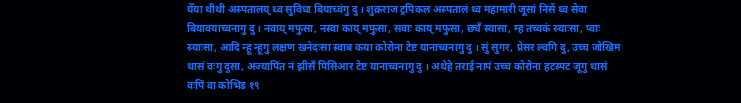येँया थीथी अस्पतालय् थ्व सुविधा बियाच्वंगु दु । शुक्रराज ट्रपिकल अस्पतालं थ्व महामारी जूसां निसें थ्व सेवा बियावयाच्वनागु दु । नवाय् मफुसा, नस्वा काय् मफुसा, सवाः काय् मफुसा, छ्यँ स्यासा, म्ह तच्वकं स्याःसा, प्वाः स्याःसा, आदि न्हू न्हूगु लक्षण खनेदःसा स्वाब कया कोरोना टेष्ट यानाच्वनागु दु । सुं सुगर, प्रेसर ल्वगि दु, उच्च जोखिम थासं वःगु दुसा, अज्यापिंत नं झीसँ पिसिआर टेष्ट यानाच्वनागु दु । अथेहे तराई नापं उच्च कोरोना हटस्पट जूगु थासं वःपिं वा कोभिड १९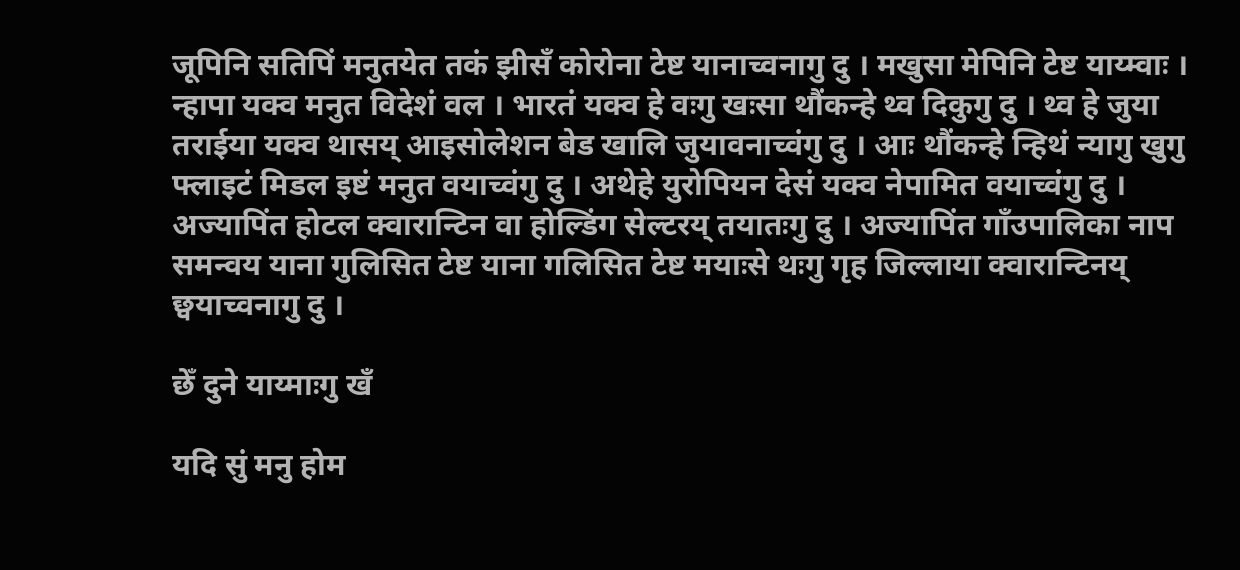जूपिनि सतिपिं मनुतयेत तकं झीसँ कोरोना टेष्ट यानाच्वनागु दु । मखुसा मेपिनि टेष्ट याय्म्वाः । न्हापा यक्व मनुत विदेशं वल । भारतं यक्व हे वःगु खःसा थौंकन्हे थ्व दिकुगु दु । थ्व हे जुया तराईया यक्व थासय् आइसोलेशन बेड खालि जुयावनाच्वंगु दु । आः थौंकन्हे न्हिथं न्यागु खुगु फ्लाइटं मिडल इष्टं मनुत वयाच्वंगु दु । अथेहे युरोपियन देसं यक्व नेपामित वयाच्वंगु दु । अज्यापिंत होटल क्वारान्टिन वा होल्डिंग सेल्टरय् तयातःगु दु । अज्यापिंत गाँउपालिका नाप समन्वय याना गुलिसित टेष्ट याना गलिसित टेष्ट मयाःसे थःगु गृह जिल्लाया क्वारान्टिनय् छ्वयाच्वनागु दु ।

छेँ दुने याय्माःगु खँ

यदि सुं मनु होम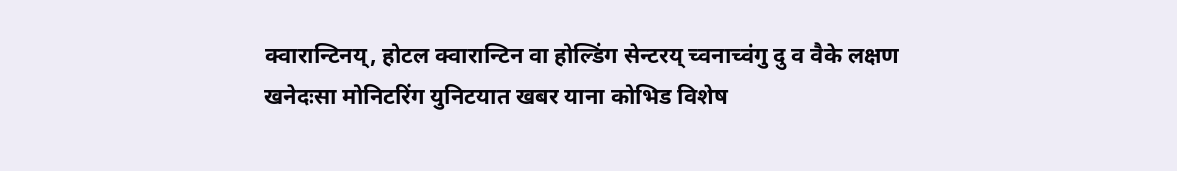क्वारान्टिनय्, होटल क्वारान्टिन वा होल्डिंग सेन्टरय् च्वनाच्वंगु दु व वैके लक्षण खनेदःसा मोनिटरिंग युनिटयात खबर याना कोभिड विशेष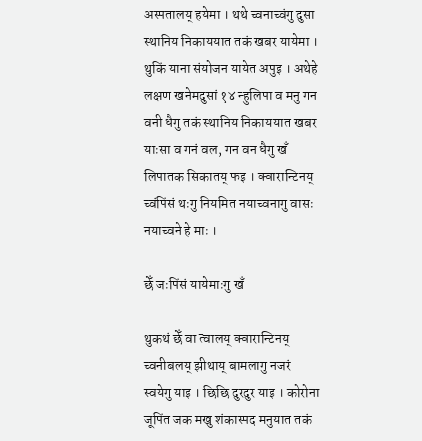अस्पतालय् हयेमा । थथे च्वनाच्वंगु दुसा स्थानिय निकाययात तकं खबर यायेमा । थुकिं याना संयोजन यायेत अपुइ । अथेहे लक्षण खनेमदुसां १४ न्हुलिपा व मनु गन वनी धैगु तकं स्थानिय निकाययात खबर याःसा व गनं वल, गन वन धैगु खँ लिपातक सिकातय् फइ । क्वारान्टिनय् च्वंपिंसं थःगु नियमित नयाच्वनागु वासः नयाच्वने हे माः ।

छेँ जःपिंसं यायेमाःगु खँ

थुकथं छेँ वा त्वालय् क्वारान्टिनय् च्वनीबलय् झीथाय् बामलागु नजरं स्वयेगु याइ । छिछि दुरदुर याइ । कोरोना जूपिंत जक मखु शंकास्पद मनुयात तकं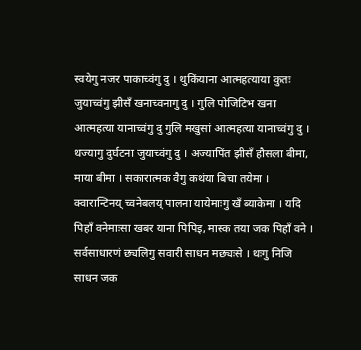स्वयेगु नजर पाकाच्वंगु दु । थुकिंयाना आत्महत्याया कुतः जुयाच्वंगु झीसँ खनाच्वनागु दु । गुलि पोजिटिभ खना आत्महत्या यानाच्वंगु दु गुलि मखुसां आत्महत्या यानाच्वंगु दु ।
थज्यागु दुर्घटना जुयाच्वंगु दु । अज्यापिंत झीसँ हौसला बीमा, माया बीमा । सकारात्मक वैगु कथंया बिचा तयेमा । क्वारान्टिनय् च्वनेबलय् पालना यायेमाःगु खँ ब्याकेमा । यदि पिहाँ वनेमाःसा खबर याना पिपिइ, मास्क तया जक पिहाँ वने । सर्वसाधारणं छ्यलिगु सवारी साधन मछ्यःसे । थःगु निजि साधन जक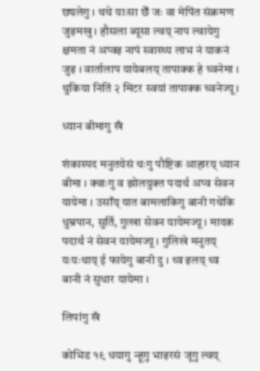छ्यलेगु । थथे याःसा छेँ जः वा मेपिंत संक्रमण जुइमखु । हौसला ब्यूसा ल्वय् नाप ल्वायेगु क्षमता नं अप्वइ नापं स्वास्थ्य लाभ नं याकनं जुइ । वार्तालाप यायेबलय् तापाक्क हे च्वनेमा । थुकिया नितिं २ मिटर स्वयां तापाक्क च्वनेज्यू ।

ध्यान बीमागु खँ

शंकास्पद मनुतयेसं थःगु पौष्टिक आहारय् ध्यान बीमा । क्वाःगु व झोलयुक्त पदार्थ अप्व सेवन यायेमा । उसाँय् यात बामलाकिगु बानी गथेकि धुम्रपान, सुर्ति, गुत्खा सेवन यायेमज्यू । मादक पदार्थ नं सेवन यायेमज्यू । गुलिखे मनुतय् यःयःथाय् ई फायेगु बानी दु । थ्व इलय् थ्व बानी नं सुधार यायेमा ।

लिपांगु खँ

कोभिड १९ धयागु न्हूगु भाइरसं जूगु ल्वय्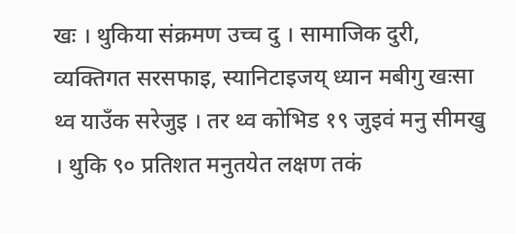खः । थुकिया संक्रमण उच्च दु । सामाजिक दुरी, व्यक्तिगत सरसफाइ, स्यानिटाइजय् ध्यान मबीगु खःसा थ्व याउँक सरेजुइ । तर थ्व कोभिड १९ जुइवं मनु सीमखु । थुकि ९० प्रतिशत मनुतयेत लक्षण तकं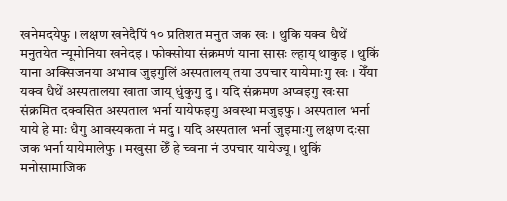खनेमदयेफु । लक्षण खनेदैपिं १० प्रतिशत मनुत जक खः । थुकि यक्व धैथें मनुतयेत न्यूमोनिया खनेदइ । फोक्सोया संक्रमणं याना सासः ल्हाय् थाकुइ । थुकिं याना अक्सिजनया अभाव जुइगुलिं अस्पतालय् तया उपचार यायेमाःगु खः । येँया यक्व धैथें अस्पतालया खाता जाय् धुंकुगु दु । यदि संक्रमण अप्वइगु खःसा संक्रमित दक्वसित अस्पताल भर्ना यायेफइगु अवस्था मजुइफु । अस्पताल भर्ना याये हे माः धैगु आवस्यकता नं मदु । यदि अस्पताल भर्ना जुइमाःगु लक्षण दःसा जक भर्ना यायेमालेफु । मखुसा छेँ हे च्वना नं उपचार यायेज्यू । थुकिं मनोसामाजिक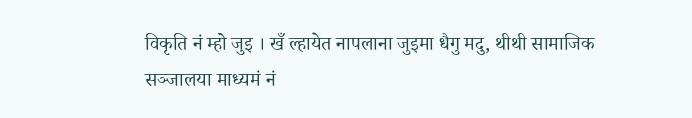विकृति नं म्हो जुइ । खँ ल्हायेत नापलाना जुइमा धैगु मदु, थीथी सामाजिक सञ्जालया माध्यमं नं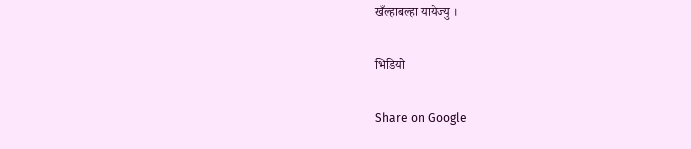खँल्हाबल्हा यायेज्यु ।

भिडियो

Share on Google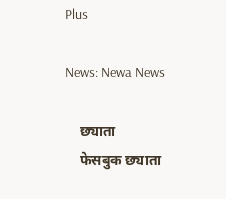Plus

News: Newa News

    छ्याता
    फेसबुक छ्याता